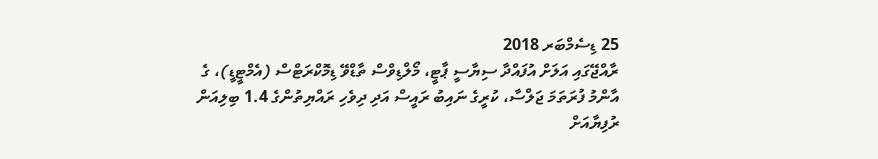25 ޑިސެމްބަރ 2018
ރާއްޖޭގައި އަލަށް އުފައްދާ ސިޔާސީ ޕާޓީ، މޯލްޑިވްސް ތާޑްވޭ ޑިމޮކްރަޓްސް (އެމްޓީޑީ)، ގެ އާންމު ފުރަތަމަ ޖަލްސާ، ކުރީގެ ނައިބު ރައީސް އަދި ދިވެހި ރައްޔިތުންގެ 1.4 ބިލިއަން ރުފިޔާއަށް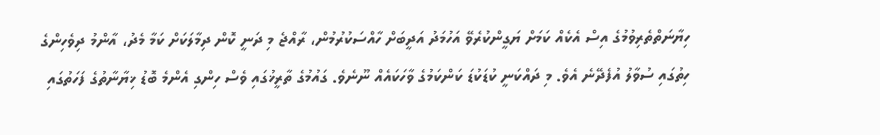ހިޔާނަތްތެރިވުމުގެ އިސް އެކެއް ކަމަށް ޔަގީންކުރެވޭ އަހުމަދު އަދީބަށް ހާއްސަކުރުމުން، ރާއްޖެ މި ދަނީ ކޮން ދިމާލަކަށް ކަމާ މެދު، އާންމު ދިވެހިންގެ ހިތުގައި ސުވާލު އުފެދޭނެ އެވެ. މި ދައްކަނީ ކުޑަކުޑަ ކަންކަމުގެ ވާހަކައެއް ނޫނެވެ. ގައުމުގެ ތާރީޚުގައި ވެސް ހިންގި އެންމެ ބޮޑު ޚިޔާނާތުގެ ފަހަތުގައި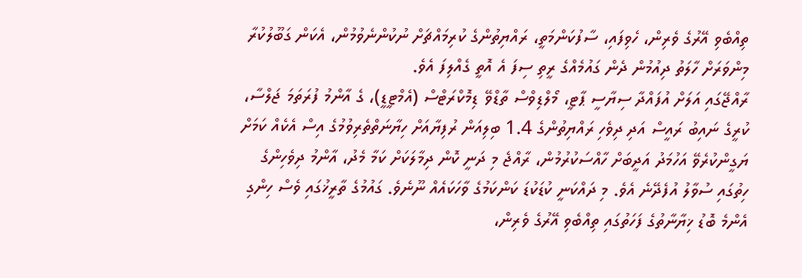ތިއްބެވި އޭރުގެ ވެރިން، ހެވިފައި، ސާފުކަންމަތީ، ރައްޔިތުންގެ ކުރިމައްޗަށް ނުކުންނެވުމުން، އެކަން ގަބޫލުކުރާ މިންވަރަށް ހާލަތު ދިއުމުން ދެން ގައުމެއްގެ ރީތި ސިފަ އެ އޮތީ ގެއްލިފަ އެވެ.
ރާއްޖޭގައި އަލަށް އުފައްދާ ސިޔާސީ ޕާޓީ، މޯލްޑިވްސް ތާޑްވޭ ޑިމޮކްރަޓްސް (އެމްޓީޑީ)، ގެ އާންމު ފުރަތަމަ ޖަލްސާ، ކުރީގެ ނައިބު ރައީސް އަދި ދިވެހި ރައްޔިތުންގެ 1.4 ބިލިއަން ރުފިޔާއަށް ހިޔާނަތްތެރިވުމުގެ އިސް އެކެއް ކަމަށް ޔަގީންކުރެވޭ އަހުމަދު އަދީބަށް ހާއްސަކުރުމުން، ރާއްޖެ މި ދަނީ ކޮން ދިމާލަކަށް ކަމާ މެދު، އާންމު ދިވެހިންގެ ހިތުގައި ސުވާލު އުފެދޭނެ އެވެ. މި ދައްކަނީ ކުޑަކުޑަ ކަންކަމުގެ ވާހަކައެއް ނޫނެވެ. ގައުމުގެ ތާރީޚުގައި ވެސް ހިންގި އެންމެ ބޮޑު ޚިޔާނާތުގެ ފަހަތުގައި ތިއްބެވި އޭރުގެ ވެރިން،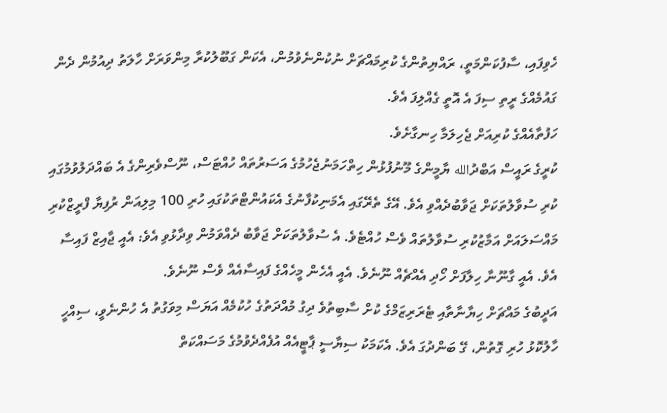ހެވިފައި، ސާފުކަންމަތީ، ރައްޔިތުންގެ ކުރިމައްޗަށް ނުކުންނެވުމުން، އެކަން ގަބޫލުކުރާ މިންވަރަށް ހާލަތު ދިއުމުން ދެން ގައުމެއްގެ ރީތި ސިފަ އެ އޮތީ ގެއްލިފަ އެވެ.
ހަފުތާއެއްގެ ކުރިއަށް ޖެހިލަމާ ހިނގާށެވެ.
ކުރީގެ ރައީސް އަބްދުالله ޔާމީންގެ މޫނުފުޅުން ހިތްހަމަނުޖެހުމުގެ އަސަރުތައް ހުއްޓަސް، ނޫސްވެރިންގެ އެ ބައްދަލުވުމުގައި ކުރި ސުވާލުތަކަށް ޖަވާބުދެއްވި އެވެ. އޭގެ ތެރޭގައި އެމަނިކުފާނުގެ އެކައުންޓްތަކުގައި ހުރި 100 މިލިއަން ރުފިޔާ ފްރީޒްކުރި މައްސަލައަށް އަމާޒުކުރި ސުވާލުތައް ވެސް ހުއްޓެވެ. އެ ސުވާލުތަކަށް ޖަވާބު ދެއްވަމުން ވިދާޅުވި އެވެ: އެއީ ޖާއިޒް ފައިސާ އެވެ. އެއީ ގާނޫނާ ހިލާފަށް ހޯދި އެއްޗެއް ނޫނެވެ. އެއީ އެހެން މީހެއްގެ ފައިސާއެއް ވެސް ނޫނެވެ.
އަދީބުގެ މައްޗަށް ހިޔާނާތާއި ޓެރަރިޒަމްގެ ކުށް ސާބިތުވެ ދިގު މުއްދަތުގެ ހުކުމެއް އަޔަސް މިވަގުތު އެ ހުންނެވީ، ސިއްހީ ހާލުކޮޅު ހުރި ގޮތުން، ގޭ ބަންދުގަ އެވެ. އެކަމަކު ސިޔާސީ ޕާޓީއެއް އުފެއްދެވުމުގެ މަސައްކަތް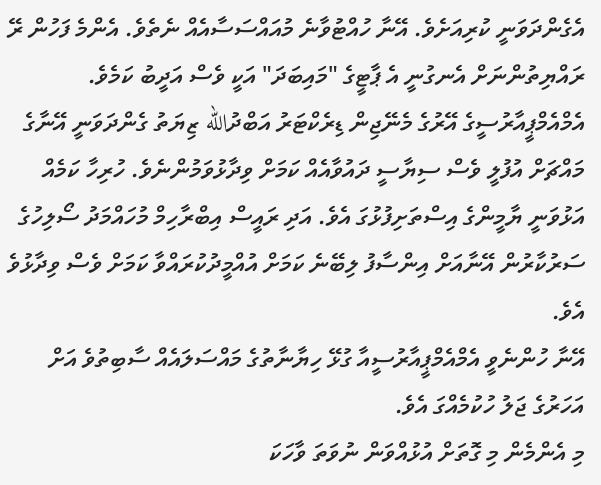އެގެންދަވަނީ ކުރިއަށެވެ. އޭނާ ހުއްޓުވާނެ މުއައްސަސާއެއް ނެތެވެ. އެންމެ ފަހުން ރޭ ރައްޔިތުންނަށް އެނގުނީ އެ ޕާޓީގެ "މައިބަދަ" އަކީ ވެސް އަދީބު ކަމެވެ.
އެމްއެމްޕީއާރުސީގެ އޭރުގެ މެނޭޖިން ޑިރެކްޓަރު އަބްދުالله ޒިޔަތު ގެންދަވަނީ އޭނާގެ މައްޗަށް އުފުލީ ވެސް ސިޔާސީ ދައުވާއެއް ކަމަށް ވިދާޅުވަމުންނެވެ. ހުރިހާ ކަމެއް އަޅުވަނީ ޔާމީންގެ އިސްތަށިފުޅުގަ އެވެ. އަދި ރައީސް އިބްރާހިމް މުހައްމަދު ސޯލިހުގެ ސަރުކާރުން އޭނާއަށް އިންސާފު ލިބޭނެ ކަމަށް އުއްމީދުކުރައްވާ ކަމަށް ވެސް ވިދާޅުވެ އެވެ.
އޭނާ ހުންނެވީ އެމްއެމްޕީއާރުސީއާ ގުޅޭ ހިޔާނާތުގެ މައްސަލައެއް ސާބިތުވެ އަށް އަހަރުގެ ޖަލު ހުކުމެއްގަ އެވެ.
މި އެންމެން މި ގޮތަށް އުޅުއްވަން ނުވަތަ ވާހަކަ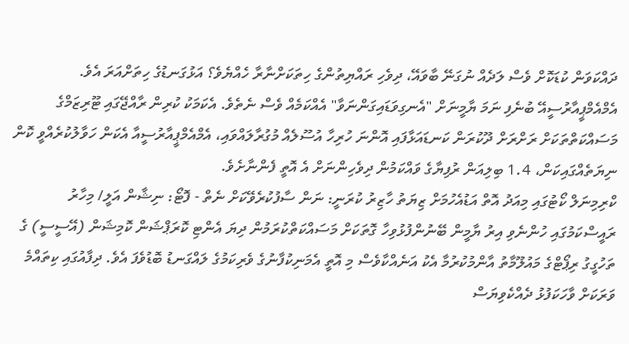ދައްކަވަން ކުޑަކޮށް ވެސް ލަދެއް ނުގަނޭ ބާވައޭ، ދިވެހި ރައްޔިތުންގެ ހިތަކަށްނާރާ ހެއްޔެވެ؟ އަޅުގަނޑުގެ ހިތަށްއަރަ އެވެ.
އެމްއެމްޕީއާރުސީއޭ ބުނެފި ނަމަ ޔާމީނަށް "އެނގިވަޑައިގަންނަވާ" އެއްކަމެއް ވެސް ނެތެވެ. އެކަމަކު ކުރިން ރާއްޖޭގައި ޓޫރިޒަމްގެ މަސައްކަތްތަކަށް ރަށްރަށް ދޫކުރަން ކަނޑައަޅާފައި އޮންނަ ހުރިހާ އުސޫލެއް މުގުރާލައްވައި، އެމްއެމްޕީއާރުސީއާ އެކަން ހަވާލުކުރެއްވީ ކޮން ނިޔަތެއްގައިކަން، 1.4 ބިލިއަން ރުފިޔާގެ ވައްކަމުން ދިވެހިންނަށް އެ އޮތީ ފެންނާށެވެ.
ކްރިމިނަލް ކޯޓުގައި މިއަދު އޮތް އަޑުއެހުމަށް ޒިޔަތު ހާޒިރު ކުރަނީ: ނަން ސާފުކުރެވޭކަށް ނެތް - ފޮޓޯ: ނިޝާން އަލީ/ މިހާރު
ރައީސްކަމުގައި ހުންނެވި އިރު ޔާމީން ބޭނުންފުޅުވިހާ ގޮތަކަށް މަސައްކަތްކުރަމުން ދިޔަ އެންޓި ކޮރަޕްޝަން ކޮމިޝަން (އޭސީސީ) ގެ ތަހުގީގު ރިޕޯޓްގެ މައުލޫމާތު އާންމުކުރުމާ އެކު އަނެއްކާވެސް މި އޮތީ އެމަނިކުފާނުގެ ވެރިކަމުގެ ލައްގަނޑު ބޮޑުވެފަ އެވެ. ދިފާއުގައި ކިތައްމެ ވަރަކަށް ވާހަކަފުޅު ދެއްކެވިޔަސް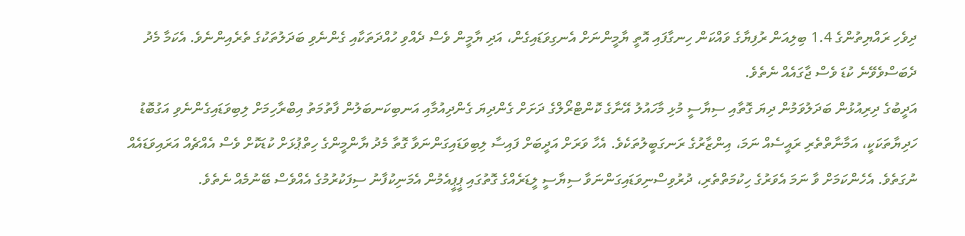ދިވެހި ރައްޔިތުންގެ 1.4 ބިލިއަން ރުފިޔާގެ ވައްކަން ހިނގާފައި އޮތީ ޔާމީންނަށް އެނގިވަޑައިގެން، އަދި ޔާމީން ވެސް ދެއްވި ހުއްދަތަކާއި ގެންނެވި ބަދަލުތަކުގެ ތެރެއިންނެވެ. އެކަމާ މެދު ދެބަސްވެވޭނެ ކުޑަ ވެސް ޖާގައެއް ނެތެވެ.
އަދީބުގެ ދިރިއުޅުން ބަދަލުވަމުން ދިޔަ ގޮތާއި ސިޔާސީ މުޅި މާހައުލު އޭނާގެ ކޮންޓްރޯލްގެ ދަށަށް ގެންދިޔަ ގެންދިއުމާއި އަނބިކަނބަލުން ފާތުމަތު އިބްރާހިމަށް ލިބިވަޑައިގެންނެވި އަގުބޮޑު ހަދިޔާތަކަކީ، އަމާނާތްތެރި ރައީސެއް ނަމަ، އިންޒާރުގެ ރަނގަބީލުތަކެވެ. އެހާ ވަރަށް އަދީބަށް ފައިސާ ލިބިވަޑައިގަންނަވާ ގޮތާ މެދު ޔާންމީންގެ ހިތްޕުޅަށް ކުޑަކޮށް ވެސް އެއްޗެއް އަރައިވަޑައެއް ނުގަތެވެ. އެހެންކަމަށް ވާ ނަމަ އެވަރުގެ ހިކުމަތްތެރި، ދުރުވިސްނިވަޑައިގަންނަވާ ސިޔާސީ ލީޑަރެއްގެ ގޮތުގައި ޕީޕީއެމުން އެމަނިކުފާނު ސިފަކުރުމުގެ އެއްވެސް ބޭނުމެއް ނެތެވެ.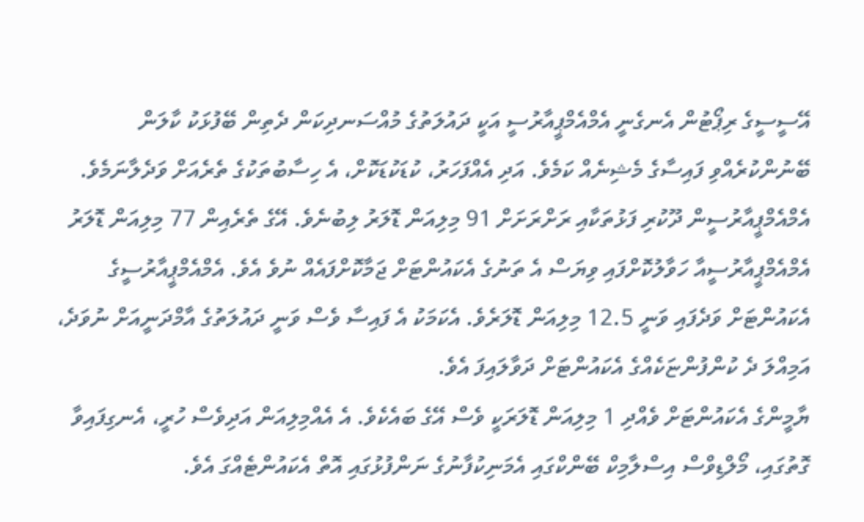އޭސީސީގެ ރިޕޯޓުން އެނގެނީ އެމްއެމްޕީއާރުސީ އަކީ ދައުލަތުގެ މުއްސަނދިކަން ދެތިން ބޭފުޅަކު ކާލަން ބޭނުންކުރެއްވި ފައިސާގެ މެޝިނެއް ކަމެވެ. އަދި އެއްފަހަރު، ކުޑަކުޑަކޮށް، އެ ހިސާބުތަކުގެ ތެރެއަށް ވަދެލާނަމެވެ. އެމްއެމްޕީއާރުސީން ދޫކުރި ފަޅުތަކާއި ރަށްރަށަށް 91 މިލިއަން ޑޮލަރު ލިބުނެވެ. އޭގެ ތެރެއިން 77 މިލިއަން ޑޮލަރު އެމްއެމްޕީއާރުސީއާ ހަވާލުކޮށްފައި ވިޔަސް އެ ތަނުގެ އެކައުންޓަށް ޖަމާކޮށްފައެއް ނުވެ އެވެ. އެމްއެމްޕީއާރުސީގެ އެކައުންޓަށް ވަދެފައި ވަނީ 12.5 މިލިއަން ޑޮލަރެވެ. އެކަމަކު އެ ފައިސާ ވެސް ވަނީ ދައުލަތުގެ އާމްދަނީއަށް ނުވަދެ، އަމިއްލަ ދެ ކުންފުންޏަކެއްގެ އެކައުންޓަށް ދަވާލައިފަ އެވެ.
ޔާމީންގެ އެކައުންޓަށް ވެއްދި 1 މިލިއަން ޑޮލަރަކީ ވެސް އޭގެ ބައެކެވެ. އެ އެއްމިލިއަން އަދިވެސް ހުރީ، އެނގިފައިވާ ގޮތުގައި، މޯލްޑިވްސް އިސްލާމިކް ބޭންކްގައި އެމަނިކުފާނުގެ ނަންފުޅުގައި އޮތް އެކައުންޓެއްގަ އެވެ.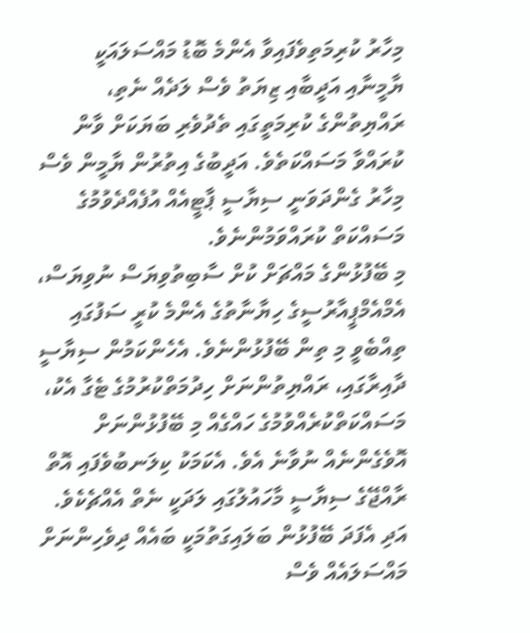މިހާރު ކުރިމަތިވެފައިވާ އެންމެ ބޮޑު މައްސަލައަކީ ޔާމީނާއި އަދީބާއި ޒިޔަތު ވެސް ލަދެއް ނެތި، ރައްޔިތުންގެ ކުރިމަތީގައި ތެދުވެރި ބަޔަކަށް ވާން ކުރައްވާ މަސައްކަތެވެ. އަދީބުގެ އިތުރުން ޔާމީން ވެސް މިހާރު ގެންދަވަނީ ސިޔާސީ ޕާޓީއެއް އުފެއްދެވުމުގެ މަސައްކަތް ކުރައްވަމުންނެވެ.
މި ބޭފުޅުންގެ މައްޗަށް ކުށް ސާބިތުވިޔަސް ނުވިޔަސް، އެމްއެމްޕީއާރުސީގެ ހިޔާނާތުގެ އެންމެ ކުރީ ސަފުގައި ތިއްބެވީ މި ތިން ބޭފުޅުންނެވެ. އެހެންކަމުން ސިޔާސީ ދާއިރާގައި، ރައްޔިތުންނަށް ހިދުމަތްކުރުމުގެ ޓެގާ އެކު، މަސައްކަތްކުރެއްވުމުގެ ހައްގެއް މި ބޭފުޅުންނަށް އޮވެގެންނެއް ނުވާނެ އެވެ. އެކަމަކު ކިލަނބުވެފައި އޮތް ރާއްޖޭގެ ސިޔާސީ މާހައުލުގައި ލަދަކީ ނެތް އެއްޗެކެވެ. އަދި އެފަދަ ބޭފުޅުން ބަލައިގަތުމަކީ ބައެއް ދިވެހިންނަށް މައްސަލައެއް ވެސް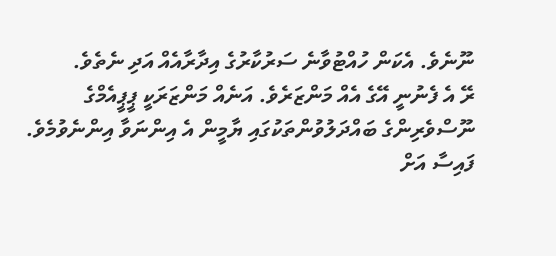ނޫނެވެ. އެކަން ހުއްޓުވާނެ ސަރުކާރުގެ އިދާރާއެއް އަދި ނެތެވެ.
ރޭ އެ ފެނުނީ އޭގެ އެއް މަންޒަރެވެ. އަނެއް މަންޒަރަކީ ޕީޕީއެމްގެ ނޫސްވެރިންގެ ބައްދަލުވުންތަކުގައި ޔާމީން އެ އިންނަވާ އިންނެވުމެވެ.
ފައިސާ އަށް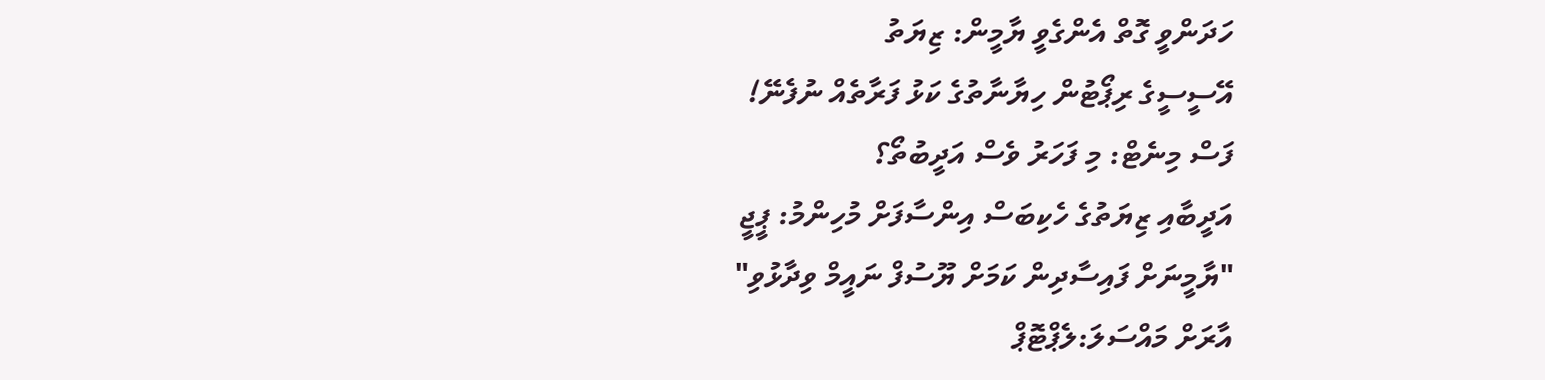ހަދަންވީ ގޮތް އެންގެވީ ޔާމީން: ޒިޔަތު
އޭސީސީގެ ރިޕޯޓުން ހިޔާނާތުގެ ކަޅު ފަރާތެއް ނުފެނޭ!
ފަސް މިނެޓް: މި ފަހަރު ވެސް އަދީބުތޯ؟
އަދީބާއި ޒިޔަތުގެ ހެކިބަސް އިންސާފަށް މުހިންމު: ޕީޖީ
"ޔާމީނަށް ފައިސާދިން ކަމަށް ޔޫސުފް ނައީމް ވިދާޅުވި"
އާރަށް މައްސަލަ:ލެޕްޓޮޕް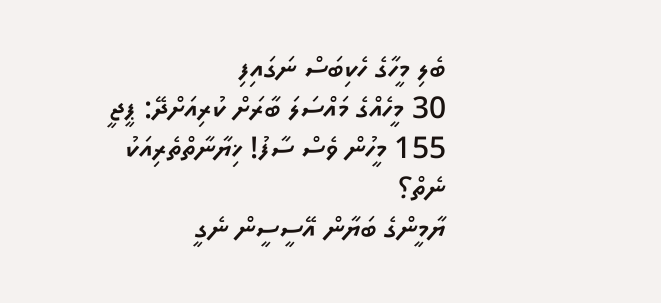ބެލި މީހާގެ ހެކިބަސް ނަގައިފި
30 މީހެއްގެ މައްސަލަ ބާރަށް ކުރިއަށްދޭ: ޕީޖީ
155 މީހުން ވެސް ސާފު! ޚިޔާނާތްތެރިއަކު ނެތް؟
ޔާމީންގެ ބަޔާން އޭސީސީން ނެގީ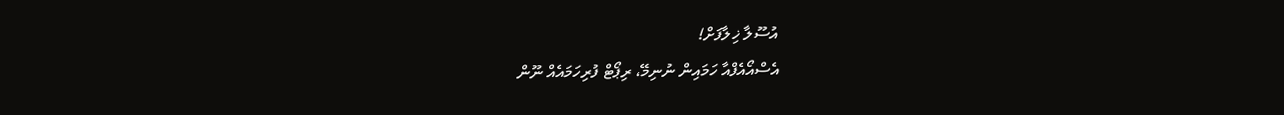އުސޫލާ ޚިލާފަށް!
އެސްއޯއެފްއާ ހަމައިން ނުނިމޭ، ރިޕޯޓް ފުރިހަމައެއް ނޫން